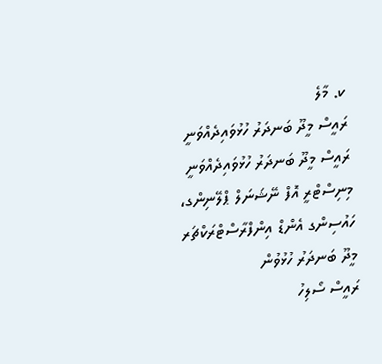ކ. މާލެ
ރައީސް މީދޫ ބަނދަރު ހުޅުވައިދެއްވަނީ
ރައީސް މީދޫ ބަނދަރު ހުޅުވައިދެއްވަނީ
މިނިސްޓްރީ އޮފް ނޭޝަނަލް ޕްލޭނިންގ، ހައުސިންގ އެންޑް އިންފްރާސްޓްރަކްޗަރ
މީދޫ ބަނދަރު ހުޅުވުން
ރައީސް ސޯލިހު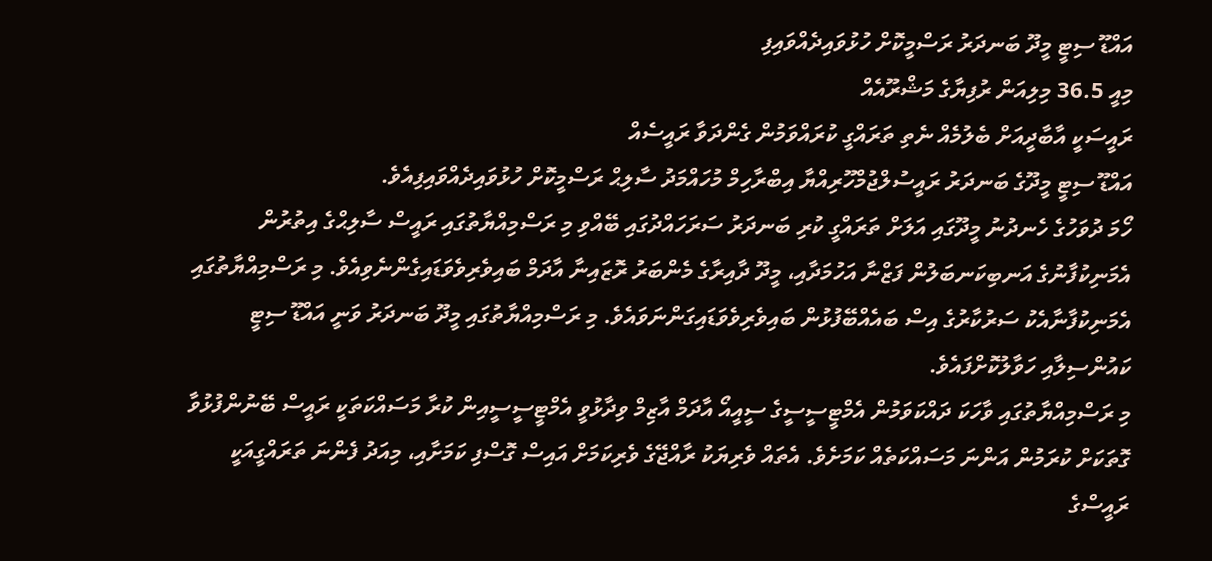އައްޑޫ ސިޓީ މީދޫ ބަނދަރު ރަސްމީކޮށް ހުޅުވައިދެއްވައިފި
މިއީ 36.5 މިލިއަން ރުފިޔާގެ މަޝްރޫއެއް
ރައީސަކީ އާބާދީއަށް ބެލުމެއް ނެތި ތަރައްގީ ކުރައްވަމުން ގެންދަވާ ރައީސެއް
އައްޑޫ ސިޓީ މީދޫގެ ބަނދަރު ރައީސުލްޖުމްހޫރިއްޔާ އިބްރާހިމް މުހައްމަދު ސާލިޙް ރަސްމީކޮށް ހުޅުވައިދެއްވައިފިއެވެ.
ހޯމަ ދުވަހުގެ ހެނދުނު މީދޫގައި އަލަށް ތަރައްގީ ކުރި ބަނދަރު ސަރަހައްދުގައި ބޭއްވި މި ރަސްމިއްޔާތުގައި ރައީސް ސާލިޙްގެ އިތުރުން އެމަނިކުފާނުގެ އަނބިކަނބަލުން ފަޒްނާ އަހުމަދާއި، މީދޫ ދާއިރާގެ މެންބަރު ރޮޒައިނާ އާދަމް ބައިވެރިވެވަޑައިގެންނެވިއެވެ. މި ރަސްމިއްޔާތުގައި އެމަނިކުފާނާއެކު ސަރުކާރުގެ އިސް ބައެއްބޭފުޅުން ބައިވެރިވެވަޑައިގަންނަވައެވެ. މި ރަސްމިއްޔާތުގައި މީދޫ ބަނދަރު ވަނީ އައްޑޫ ސިޓީ ކައުންސިލާއި ހަވާލުކޮށްފައެވެ.
މި ރަސްމިއްޔާތުގައި ވާހަކަ ދައްކަވަމުން އެމްޓީސީސީގެ ސީއީއޯ އާދަމް އާޒިމް ވިދާޅުވީ އެމްޓީސީސީއިން ކުރާ މަސައްކަތަކީ ރައީސް ބޭނުންފުޅުވާ ގޮތަކަށް ކުރަމުން އަންނަ މަސައްކަތެއް ކަމަށެވެ. އެތައް ވެރިޔަކު ރާއްޖޭގެ ވެރިކަމަށް އައިސް ގޮސްފި ކަމަށާއި، މިއަދު ފެންނަ ތަރައްގީއަކީ ރައީސްގެ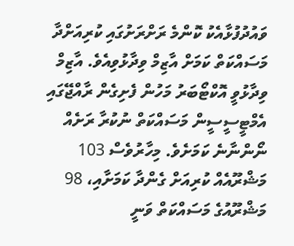ވައުދުފުޅާއެކު ކޮންމެ ރަށްރަށުގައި ކުރިއަށްދާ މަސައްކަތް ކަމަށް އާޒިމް ވިދާޅުވިއެވެ. އާޒިމް ވިދާޅުވީ އޮކްޓޯބަރު މަހުން ފެށިގެން ރާއްޖޭގައި އެމްޓީސީސީން މަސައްކަތް ނުކުރާ ރަށެއް ނޯންނާނެ ކަމަށެވެ. މިހާރުވެސް 103 މަޝްރޫއެއް ކުރިއަށް ގެންދާ ކަމަށާއި، 98 މަޝްރޫއުގެ މަސައްކަތް ވަނީ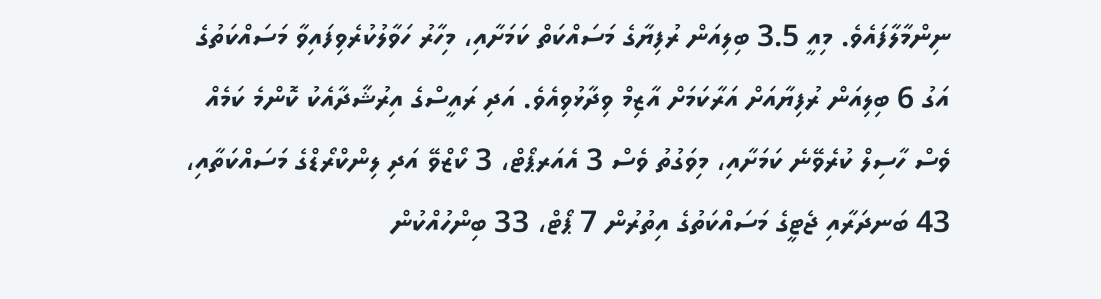ނިންމާލާފައެވެ. މިއީ 3.5 ބިލިއަން ރުފިޔާގެ މަސައްކަތް ކަމަށާއި، މިހާރު ހަވާލުކުރެވިފައިވާ މަސައްކަތުގެ އަގު 6 ބިލިއަން ރުފިޔާއަށް އަރާކަމަށް އާޒިމް ވިދާޅުވިއެވެ. އަދި ރައީސްގެ އިރުޝާދާއެކު ކޮންމެ ކަމެއް ވެސް ހާސިލް ކުރެވޭނެ ކަމަށާއި، މިވަގުތު ވެސް 3 އެއަރޕޯޓް، 3 ކޯޒްވޭ އަދި ލިންކްރޯޑްގެ މަސައްކަތާއި، 43 ބަނދަރާއި ޖެޓީގެ މަސައްކަތުގެ އިތުރުން 7 ޕޯޓް، 33 ބިންހުއްކުން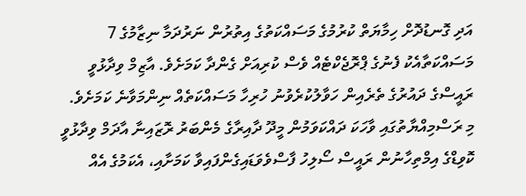އަދި ގޮނޑުދޮށް ހިމާޔަތް ކުރުމުގެ މަސައްކަތުގެ އިތުރުން ނަރުދަމާ ނިޒާމުގެ 7 މަސައްކަތާއެކު ފެނުގެ ޕްރޮޖެކްޓެއް ވެސް ކުރިއަށް ގެންދާ ކަމަށެވެ. އާޒިމް ވިދާޅުވީ ރައީސްގެ ދައުރުގެ ތެރެއިން ހަވާލުކުރެވުނު ހުރިހާ މަސައްކަތެއް ނިންމަވާނެ ކަމަށެވެ.
މި ރަސްމިއްޔާތުގައި ވާހަކަ ދައްކަވަމުން މީދޫ ދާއިރާގެ މެންބަރު ރޮޒައިނާ އާދަމް ވިދާޅުވީ ކޮވިޑްގެ އިމްތިހާނުން ރައީސް ސޯލިހު ފާސްވެވަޑައިގެންފައިވާ ކަމަށާއި، އެކަމުގެ އެއް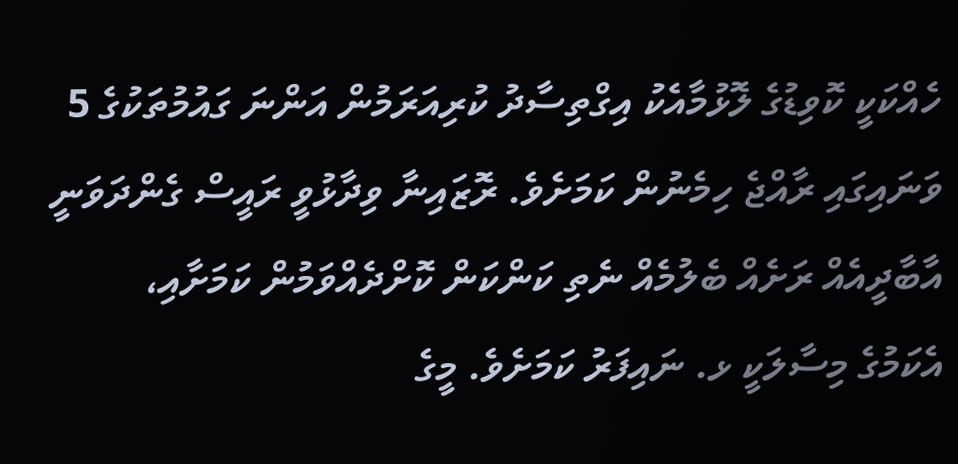ހެއްކަކީ ކޮވިޑުގެ ލޮޅުމާއެކު އިގްތިސާދު ކުރިއަރަމުން އަންނަ ގައުމުތަކުގެ 5 ވަނައިގައި ރާއްޖެ ހިމެނުން ކަމަށެވެ. ރޮޒައިނާ ވިދާޅުވީ ރައީސް ގެންދަވަނީ އާބާދީއެއް ރަށެއް ބެލުމެއް ނެތި ކަންކަން ކޮށްދެއްވަމުން ކަމަށާއި، އެކަމުގެ މިސާލަކީ ޅ. ނައިފަރު ކަމަށެވެ. މީގެ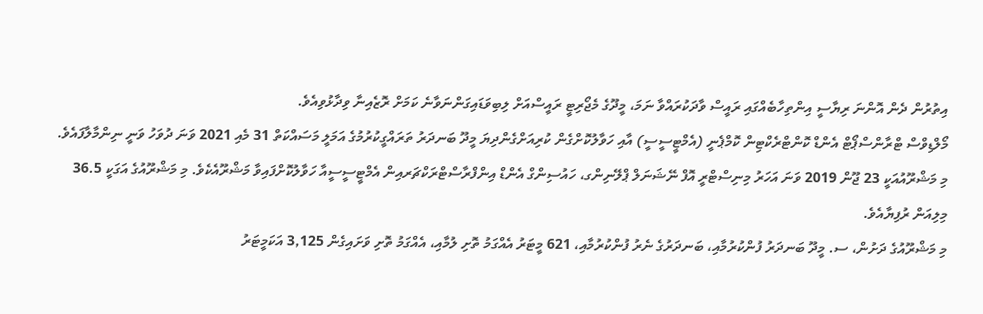އިތުރުން ދެން އޮންނަ ރިޔާސީ އިންތިހާބެއްގައި ރައީސް ވާދަކުރައްވާ ނަމަ، މީދޫގެ މެޖޯރިޓީ ރައީސްއަށް ލިބިވަޑައިގަންނަވާނެ ކަމަށް ރޮޒެއިނާ ވިދާޅުވިއެވެ.
މޯލްޑިވްސް ޓްރާންސްޕޯޓް އެންޑް ކޮންޓްރެކްޓިން ކޮމްޕެނީ (އެމްޓީސީސީ) އާއި ހަވާލުކޮށްގެން ކުރިއަށްގެންދިޔަ މީދޫ ބަނދަރު ތަރައްގީކުރުމުގެ އަމަލީ މަސައްކަތް 31 މެއި 2021 ވަނަ ދުވަހު ވަނީ ނިންމާލާފައެވެ. މި މަޝްރޫއުއަކީ 23 ޖޫން 2019 ވަނަ އަހަރު މިނިސްޓްރީ އޮފް ނޭޝަނަލް ޕްލޭނިންގ، ހައުސިންގް އެންޑް އިންފްރާސްޓްރަކްޗަރއިން އެމްޓީސީސީއާ ހަވާލުކޮށްފައިވާ މަޝްރޫއެކެވެ. މި މަޝްރޫއުގެ އަގަކީ 36.5 މިލިއަން ރުފިޔާއެވެ.
މި މަޝްރޫއުގެ ދަށުން، ސ. މީދޫ ބަނދަރު ފުންކުރުމާއި، ބަނދަރުގެ ނެރު ފުންކުރުމާއި، 621 މީޓަރު އެއްގަމު ތޮށި ލުމާއި، އެއްގަމު ތޮށި ވަށައިގެން 3,125 އަކަމީޓަރު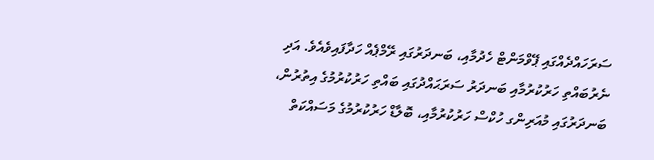ސަރަހައްދެއްގައި ޕޭވްމަންޓް ހެދުމާއި، ބަނދަރުގައި ރޭމްޕެއް ހަދާފައިވެއެވެ. އަދި ނެރުބައްތި ހަރުކުރުމާއި ބަނދަރު ސަރަޙައްދުގައި ބައްތި ހަރުކުރުމުގެ އިތުރުން، ބަނދަރުގައި މުއަރިންގ ހުކްސް ހަރުކުރުމާއި، ބޮލާޑް ހަރުކުރުމުގެ މަސައްކަތް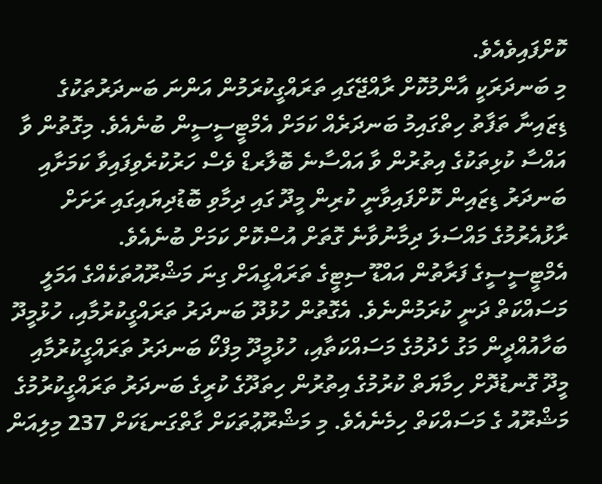ކޮށްފައިވެއެވެ.
މި ބަނދަރަކީ އާންމުކޮށް ރާއްޖޭގައި ތަރައްގީކުރަމުން އަންނަ ބަނދަރުތަކުގެ ޑިޒައިނާ ތަފާތު ހިތްގައިމު ބަނދަރެއް ކަމަށް އެމްޓީސީސީން ބުނެއެވެ. މިގޮތުން ވާ އައްސާ ކުޅިތަކުގެ އިތުރުން ވާ އައްސާނެ ބޮލާރޑް ވެސް ހަރުކުރެވިފައިވާ ކަމަށާއި ބަނދަރު ޑިޒައިން ކޮށްފައިވާނީ ކުރިން މީދޫ ގައި ދިމާވި ބޮޑުދިޔައިގައި ރަށަށް ރާޅުއެރުމުގެ މައްސަލަ ދިމާނުވާނެ ގޮތަށް އުސްކޮށް ކަމަށް ބުނެއެވެ.
އެމްޓީސީސީގެ ފަރާތުން އައްޑޫ ސިޓީގެ ތަރައްގީއަށް ގިނަ މަޝްރޫއުތަކެއްގެ އަމަލީ މަސައްކަތް ދަނީ ކުރަމުންނެވެ. އެގޮތުން ހުޅުދޫ ބަނދަރު ތަރައްގީކުރުމާއި، ހުޅުމީދޫ ބަހާއުއްދީން މަގު ހެދުމުގެ މަސައްކަތާއި، ހުޅުމީދޫ މިފްކޯ ބަނދަރު ތަރައްގީކުރުމާއި މީދޫ ގޮނޑުދޮށް ހިމާޔަތް ކުރުމުގެ އިތުރުން ހިތަދޫގެ ކުރީގެ ބަނދަރު ތަރައްގީކުރުމުގެ މަޝްރޫއު ގެ މަސައްކަތް ހިމެނެއެވެ. މި މަޝްރޫޢުތަކަށް ގާތްގަނޑަކަށް 237 މިލިއަން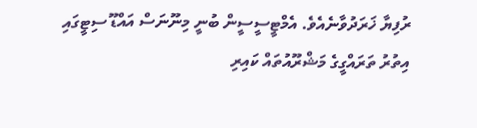ރުފިޔާ ޚަރަދުވާނެއެވެ. އެމްޓީސީސީން ބުނީ މިނޫނަސް އައްޑޫ ސިޓީގައި އިތުރު ތަރައްގީގެ މަޝްރޫއުތައް ކައިރި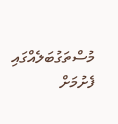މުސްތަގުބަލެއްގައި ފެށުމަށް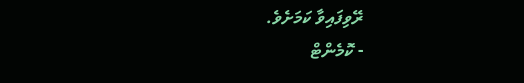ރޭވިފައިވާ ކަމަށެވެ.
- ކޮމެންޓް